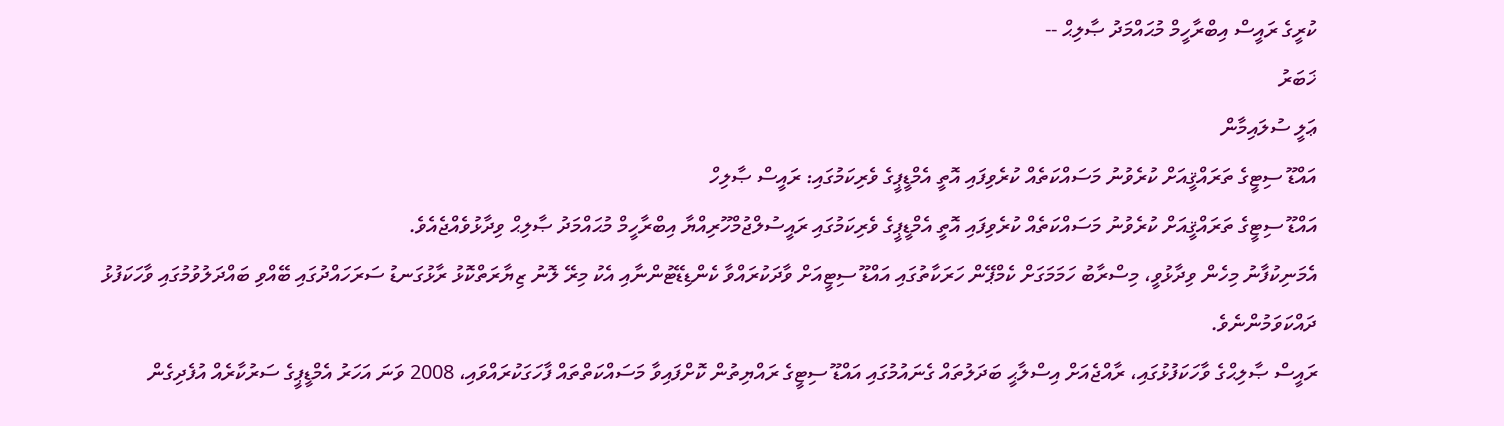ކުރީގެ ރައީސް އިބްރާހީމް މުޙައްމަދު ޞާލިޙް --
ޚަބަރު
ޢަލީ ސުލައިމާން
އައްޑޫ ސިޓީގެ ތަރައްޤީއަށް ކުރެވުނު މަސައްކަތެއް ކުރެވިފައި އޮތީ އެމްޑީޕީގެ ވެރިކަމުގައި: ރައީސް ޞާލިހް
އައްޑޫ ސިޓީގެ ތަރައްޤީއަށް ކުރެވުނު މަސައްކަތެއް ކުރެވިފައި އޮތީ އެމްޑީޕީގެ ވެރިކަމުގައި ރައީސުލްޖުމްހޫރިއްޔާ އިބްރާހީމް މުޙައްމަދު ޞާލިޙް ވިދާޅުވެއްޖެއެވެ.
އެމަނިކުފާނު މިހެން ވިދާޅުވީ، މިސްރާބު ހަމަމަގަށް ކެމްޕޭން ހަރަކާތުގައި އައްޑޫ ސިޓީއަށް ވާދަކުރައްވާ ކެންޑިޑޭޓުންނާއި އެކު މިރޭ ލޮނު ޒިޔާރަތްކޮޅު ރާޅުގަނޑު ސަރަހައްދުގައި ބޭއްވި ބައްދަލުވުމުގައި ވާހަކަފުޅު ދައްކަވަމުންނެވެ.
ރައީސް ޞާލިޙްގެ ވާހަކަފުޅުގައި، ރާއްޖެއަށް އިސްލާޙީ ބަދަލުތައް ގެނައުމުގައި އައްޑޫ ސިޓީގެ ރައްޔިތުން ކޮށްފައިވާ މަސައްކަތްތައް ފާހަގަކުރައްވައި، 2008 ވަނަ އަހަރު އެމްޑީޕީގެ ސަރުކާރެއް އުފެދިގެން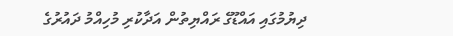ދިޔުމުގައި އައްޑޫގެ ރައްޔިތުން އަދާކުރި މުހިއްމު ދައުރުގެ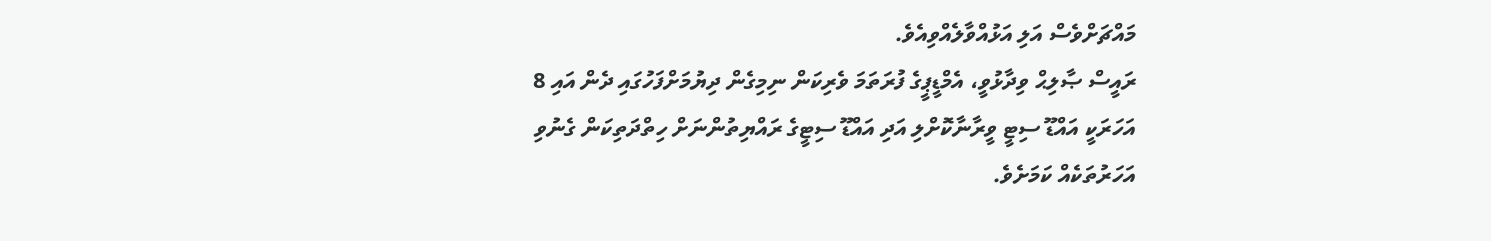މައްޗަށްވެސް އަލި އަޅުއްވާލެއްވިއެވެ.
ރައީސް ޞާލިޙް ވިދާޅުވީ، އެމްޑީޕީގެ ފުރަތަމަ ވެރިކަން ނިމިގެން ދިޔުމަށްފަހުގައި ދެން އައި 8 އަހަރަކީ އައްޑޫ ސިޓީ ވީރާނާކޮށްލި އަދި އައްޑޫ ސިޓީގެ ރައްޔިތުންނަށް ހިތްދަތިކަން ގެނުވި އަހަރުތަކެއް ކަމަށެވެ.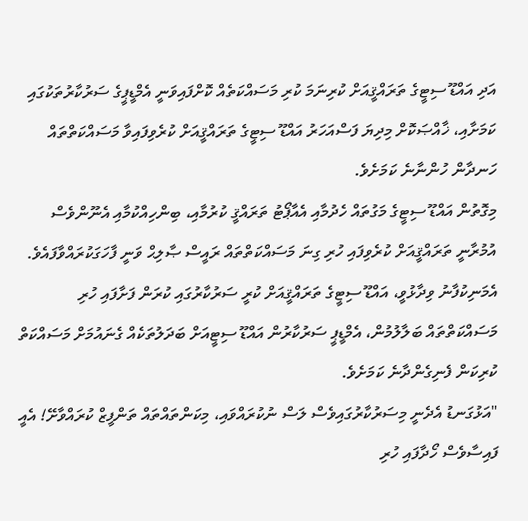އަދި އައްޑޫ ސިޓީގެ ތަރައްޤީއަށް ކުރިނަމަ ކުރި މަސައްކަތެއް ކޮށްފައިވަނީ އެމްޑީޕީގެ ސަރުކާރުތަކުގައި ކަމަށާއި، ޚާއްޞަކޮށް މިދިޔަ ފަސްއަހަރު އައްޑޫ ސިޓީގެ ތަރައްޤީއަށް ކުރެވިފައިވާ މަސައްކަތްތައް ހަނދާން ހުންނާނެ ކަމަށެވެ.
މިގޮތުން އައްޑޫ ސިޓީގެ މަގުތައް ހެދުމާއި އެއާޕޯޓު ތަރައްޤީ ކުރުމާއި، ބިންހިއްކުމާއި އެނޫންވެސް އުމުރާނީ ތަރައްޤީއަށް ކުރެވިފައި ހުރި ގިނަ މަސައްކަތްތައް ރައީސް ޞާލިޙް ވަނީ ފާހަގަކުރައްވާފައެވެ. އެމަނިކުފާނު ވިދާޅުވީ، އައްޑޫ ސިޓީގެ ތަރައްޤީއަށް ކުރީ ސަރުކާރުގައި ކުރަން ފަށާފައި ހުރި މަސައްކަތްތައް ބަލާލުމުން، އެމްޑީޕީ ސަރުކާރުން އައްޑޫ ސިޓީއަށް ބަދަލުތަކެއް ގެނައުމަށް މަސައްކަތް ކުރިކަން ފެނިގެންދާނެ ކަމަށެވެ.
"އަޅުގަނޑު އެދެނީ މިސަރުކާރުގައިވެސް ލަސް ނުކުރައްވައި، މިކަންތައްތައް ތަންފީޒް ކުރައްވާށޭ! އެއީ ފައިސާވެސް ހޯދާފައި ހުރި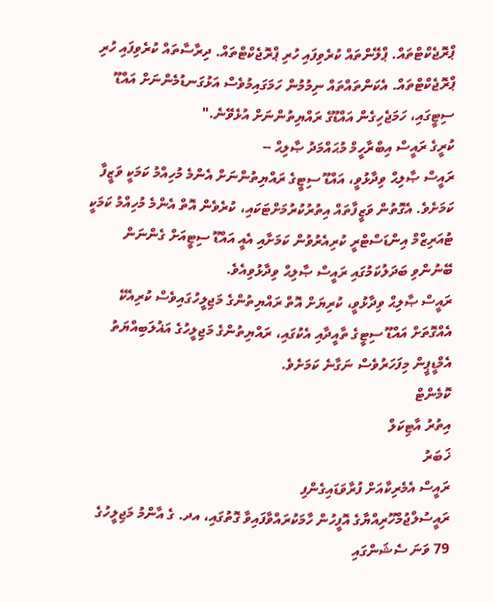ޕްރޮޖެކްޓްތައް. ޕްލޭންތައް ކުރެވިފައި ހުރި ޕްރޮޖެކްޓްތައް. ދިރާސާތައް ކުރެވިފައި ހުރި ޕްރޮޖެކްޓްތައް. އެކަންތައްތައް ނިމުމުން ހަމަގައިމުވެސް އަޅުގަނޑުމެންނަށް އައްޑޫ ސިޓީގައި، ހަމަޖެހިގެން އައްޑޫގެ ރައްޔިތުންނަށް އުޅެވޭނެ."
ކުރީގެ ރައީސް އިބްރާހީމް މުޙައްމަދު ޞާލިޙް --
ރައީސް ޞާލިޙް ވިދާޅުވީ، އައްޑޫ ސިޓީގެ ރައްޔިތުންނަށް އެންމެ މުހިއްމު ކަމަކީ ވަޒީފާ ކަމަށެވެ. އެގޮތުން ވަޒީފާތައް އިތުރުކުރުމަށްޓަކައި، ކުރެވެން އޮތް އެންމެ މުހިއްމު ކަމަކީ ޓުއަރިޒްމް އިންޑަސްޓްރީ ކުރިއެރުވުން ކަމަށާއި އެއީ އައްޑޫ ސިޓީއަށް ގެންނަން ބޭނުންވި ބަދަލުކަމުގައި ރައީސް ޞާލިޙް ވިދާޅުވިއެވެ.
ރައީސް ޞާލިޙް ވިދާޅުވީ، ކުރިޔަށް އޮތް ރައްޔިތުންގެ މަޖިލީހުގައިވެސް ކުރިއެކޭ އެއްގޮތަށް އައްޑޫ ސިޓީގެ ތާއީދާއި އެކުގައި، ރައްޔިތުންގެ މަޖިލީހުގެ އަޣުލަބިއްޔަތު އެމްޑީޕީން މިފަހަރުވެސް ނަގާނެ ކަމަށެވެ.
ކޮމެންޓް
އިތުރު އާޓިކަލް
ޚަބަރު
ރައީސް އެމެރިކާއަށް ފުރާވަޑައިގެންފި
ރައީސުލްޖުމްހޫރިއްޔާގެ އޮފީހުން ހާމަކުރައްވާފައިވާ ގޮތުގައި، އދ. ގެ އާންމު މަޖިލީހުގެ 79 ވަނަ ސެޝަންގައި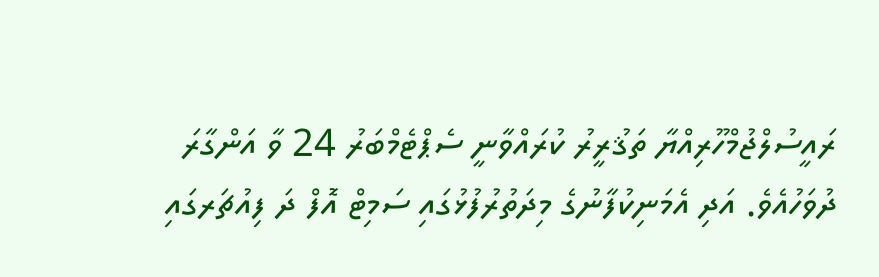ރައީސުލްޖުމްހޫރިއްޔާ ތަޤުރީރު ކުރައްވާނީ ސެޕްޓެމްބަރު 24 ވާ އަންގާރަ ދުވަހުއެވެ. އަދި އެމަނިކުފާނުގެ މިދަތުރުފުޅުގައި ސަމިޓް އޮފް ދަ ފިއުޗަރގައި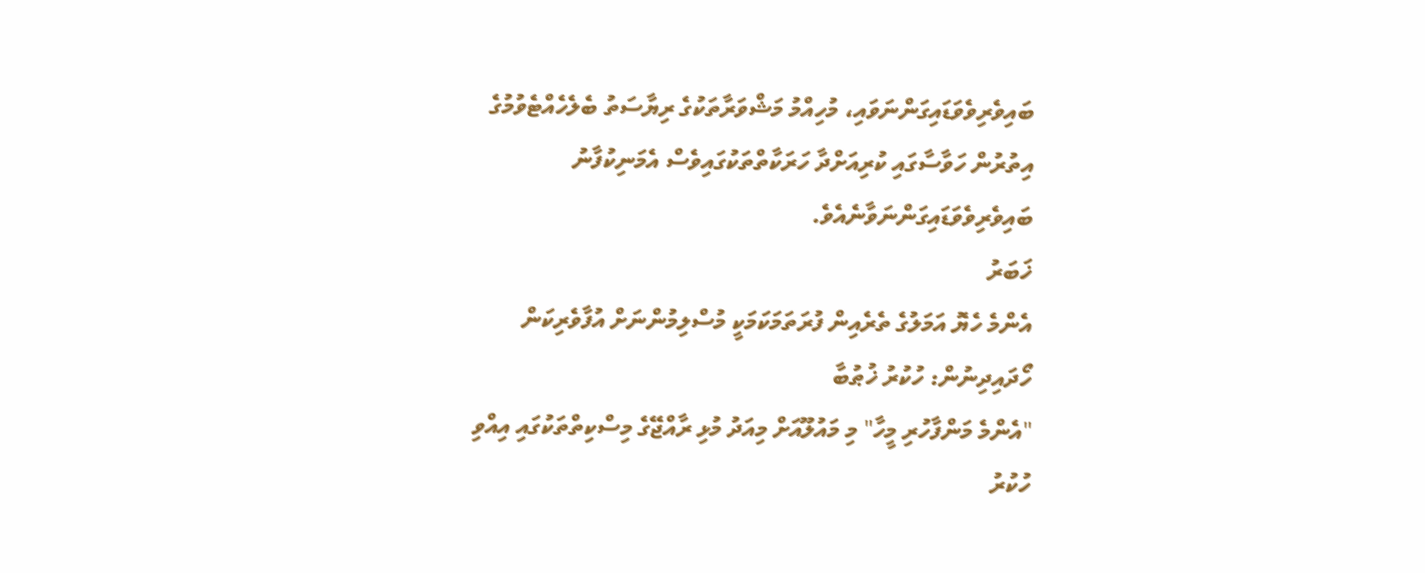ބައިވެރިވެވަޑައިގަންނަވައި، މުހިއްމު މަޝްވަރާތަކުގެ ރިޔާސަތު ބެލެހެއްޓެވުމުގެ އިތުރުން ހަވާސާގައި ކުރިއަށްދާ ހަރަކާތްތަކުގައިވެސް އެމަނިކުފާނު ބައިވެރިވެވަޑައިގަންނަވާނެއެވެ.
ޚަބަރު
އެންމެ ހެޔޮ އަމަލުގެ ތެރެއިން ފުރަތަމަކަމަކީ މުސްލިމުންނަށް އުފާވެރިކަން ހޯދައިދިނުން: ހުކުރު ޚުޠުބާ
"އެންމެ މަންފާހުރި މީހާ" މި މައުލޫއަށް މިއަދު މުޅި ރާއްޖޭގެ މިސްކިތްތަކުގައި އިއްވި ހުކުރު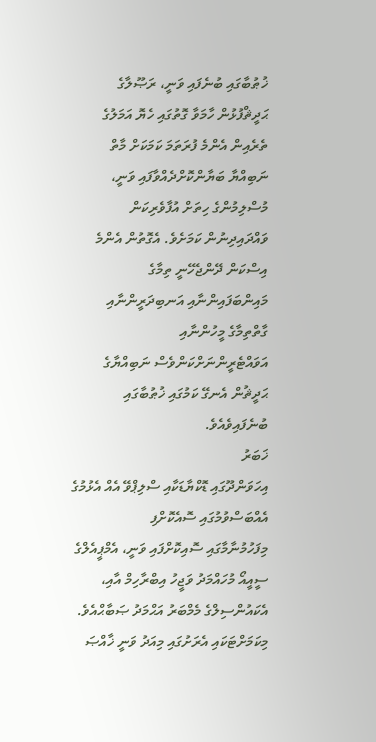ޚުޠުބާގައި ބުނެފައި ވަނީ، ރަޞޫލާގެ ޙަދީޘްފުޅުން ހާމަވާ ގޮތުގައި ހެޔޮ އަމަލުގެ ތެރެއިން އެންމެ ފުރަތަމަ ކަމަކަށް މާތް ނަބިއްޔާ ބަޔާންކޮށްދެއްވާފައި ވަނީ، މުސްލިމުންގެ ހިތަށް އުފާވެރިކަން ވައްދައިދިނުން ކަމަށެވެ. އެގޮތުން އެންމެ އިސްކަން ދޭންޖެހޭނީ ތިމާގެ މައިންބަފައިންނާއި އަނބިދަރީންނާއި ގާތްތިމާގެ މީހުންނާއި އަވައްޓެރީންނަށްކަންވެސް ނަބިއްޔާގެ ޙަދީޘުން އެނގޭ ކަމުގައި ޚުޠުބާގައި ބުނެފައިވެއެވެ.
ޚަބަރު
އިހަވަންދޫގައި ޑޮކްޔާޑަކާއި ސްލިޕްވޭ އެއް އެޅުމުގެ އެއްބަސްވުމުގައި ސޮއެކޮށްފި
މިފަހުމުނާމާގައި ސޮއިކޮށްފައި ވަނީ، އެމްޕީއެލްގެ ސީއީއޯ މުހައްމަދު ވަޖީހު އިބްރާހިމް އާއި، އެކައުންސިލްގެ މެމްބަރު އަޙްމަދު ޞަބާޙްއެވެ. މިކަމަށްޓަކައި އެރަށުގައި މިއަދު ވަނީ ޚާއްޞަ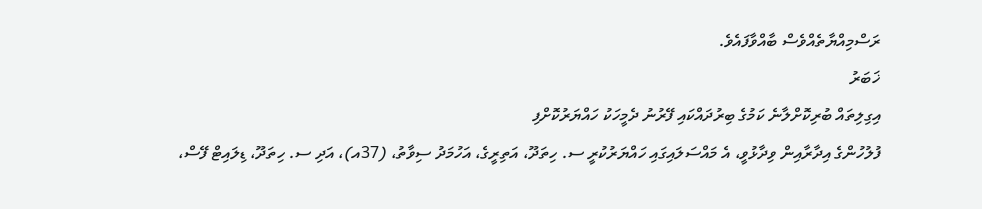ރަސްމިއްޔާތެއްވެސް ބާއްވާފައެވެ.
ޚަބަރު
އިގިލިތައް ބުރިކޮށްލާނެ ކަމުގެ ބިރުދައްކައި ފޭރުނު ދެމީހަކު ހައްޔަރުކޮށްފި
ފުލުހުންގެ އިދާރާއިން ވިދާޅުވީ، އެ މައްސަލައިގައި ހައްޔަރުކުރީ ސ. ހިތަދޫ، އަތިރީގެ، އަހުމަދު ސިވާތު، (37އ)، އަދި ސ. ހިތަދޫ، ޑިލައިޓް ފޭސް،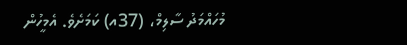މުހައްމަދު ސާލިމް، (37އ) ކަމަށެވެ. އެމީހުން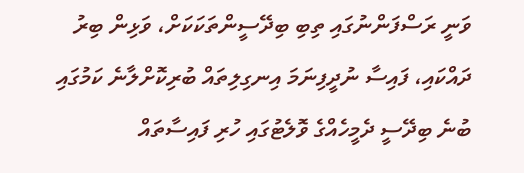ވަނީ ރަސްފަންނުގައި ތިބި ބިދޭސީންތަކަކަށް، ވަޅިން ބިރު ދައްކައި، ފައިސާ ނުދީފިނަމަ އިނގިލިތައް ބުރިކޮށްލާނެ ކަމުގައި ބުނެ ބިދޭސީ ދެމީހެއްގެ ވޮލެޓުގައި ހުރި ފައިސާތައް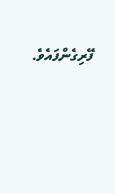ފޭރިގެންފައެވެ.